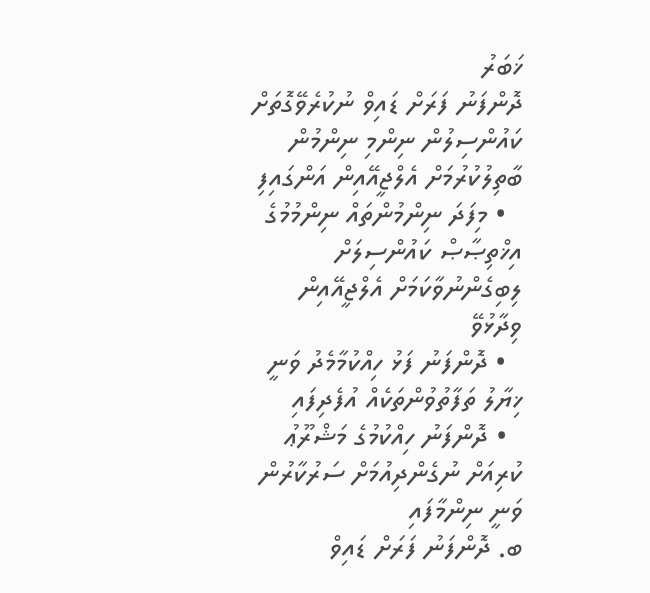ޚަބަރު
ދޮންފަނު ފަރަށް ޑައިވް ނުކުރެވޭގޮތަށް ކައުންސިލުން ނިންމި ނިންމުން ބާތިލުކުރުމަށް އެލްޖީއޭއިން އަންގައިފި
  • މިފަދަ ނިންމުންތައް ނިންމުމުގެ އިޚްތިޞާޞް ކައުންސިލަށް ލިބިގެންނުވާކަމަށް އެލްޖީއޭއިން ވިދާޅުވޭ
  • ދޮންފަނު ފަޅު ހިއްކުމާމެދު ވަނީ ޚިޔާލު ތަފާތުވުންތަކެއް އުފެދިފައި
  • ދޮންފަނު ހިއްކުމުގެ މަޝްރޫޢު ކުރިއަށް ނުގެންދިއުމަށް ސަރުކާރުން ވަނީ ނިންމާފައި
ބ. ދޮންފަނު ފަރަށް ޑައިވް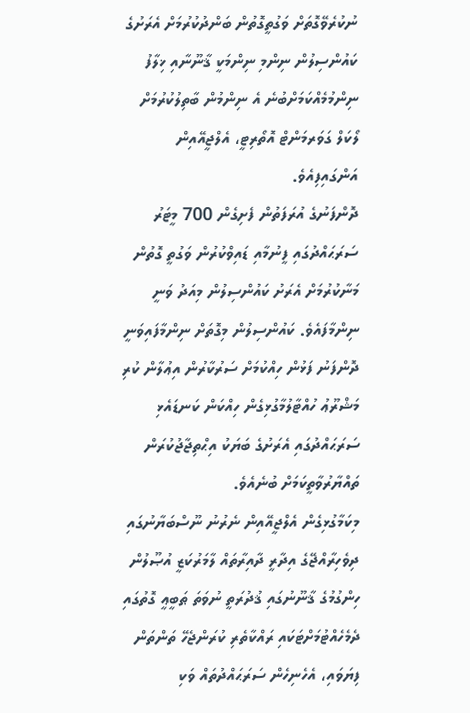ނުކުރެވޭގޮތަށް ވަގުތީގޮތުން ބަންދުކުރުމަށް އެރަށުގެ ކައުންސިލުން ނިންމި ނިންމަކީ ޤާނޫނާއި ޚިލާފު ނިންމުމެއްކަމަށްބުނެ އެ ނިންމުން ބާތިލުކުރުމަށް ލޯކަލް ގަވަރމަންޓް އޮތޯރިޓީ، އެލްޖީއޭއިން އަންގައިފިއެވެ.
ދޮންފަނުގެ އުރަފަތުން ފެށިގެން 700 މީޓަރު ސަރަޙައްދުގައި ފީނުމާއި ޑައިވްކުރުން ވަގުތީ ގޮތުން މަނާކުރުމަށް އެރަށު ކައުންސިލުން މިއަދު ވަނީ ނިންމާފައެވެ. ކައުންސިލުން މިގޮތަށް ނިންމާފައިވަނީ ދޮންފަނު ފަޅުން ހިއްކުމަށް ސަރުކާރުން އިޢުލާން ކުރި މަޝްރޫޢު ހުއްޓާލުމާގުޅިގެން ހިއްކަން ކަނޑައެޅި ސަރަޙައްދުގައި އެރަށުގެ ބަޔަކު އިޙްތިޖާޖުކުރަން ތައްޔާރުވާތީކަމަށް ބުނެއެވެ.
މިކަމާގުޅިގެން އެލްޖީއޭއިން ނެރުނު ނޫސްބަޔާނުގައި ދިވެހިރާއްޖޭގެ އިދާރީ ދާއިރާތައް ލާމަރުކަޒީ އުޞޫލުން ހިންގުމުގެ ޤާނޫނުގައި ޤުދުރަތީ ނުވަތަ ޠަބީޢީ ގޮތުގައި ދެމެހެއްޓުމަށްޓަކައި ރައްކާތެރި ކުރަންޖެހޭ ތަންތަން ފިޔަވައި، އެހެނިހެން ސަރަޙައްދުތައް ވަކި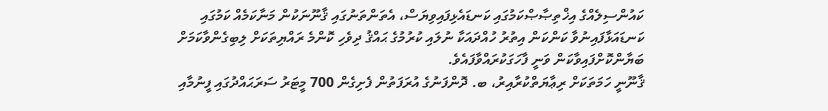ކައުންސިލެއްގެ އިޚްތިޞާޞްކަމުގައި ކަނޑައެޅިފައިވިޔަސް، އެތަންތަނުގައި ޤާނޫނަކުން މަނާކަމެއް ކަމުގައި ކަނޑައަޅާފައިނުވާ ކަންކަން އިތުރު ހުއްދައަކާ ނުލައި ކުރުމުގެ ޙައްޤު ދިވެހި ކޮންމެ ރައްޔިތަކަށް ލިބިގެންވާކަމަށް ބަޔާންކޮށްފައިވާކަން ވަނީ ފާހަގަކުރައްވާފައެވެ.
ޤާނޫނީ ހަމަތަކަށް ރިޢާޔަތްކުރާއިރު، ބ. ދޮންފަނުގެ އުރަފަތުން ފެށިގެން 700 މީޓަރު ސަރަޙައްދުގައި ފީނުމާއި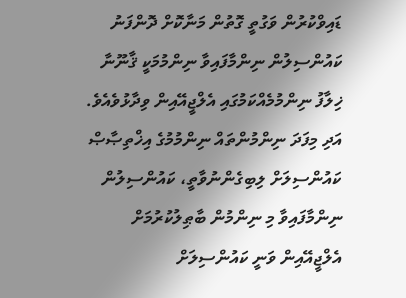ޑައިވްކުރުން ވަގުތީ ގޮތުން މަނާކޮށް ދޮންފަނު ކައުންސިލުން ނިންމާފައިވާ ނިންމުމަކީ ޤާނޫނާ ޚިލާފު ނިންމުމެއްކަމުގައި އެލްޖީއޭއިން ވިދާޅުވެއެވެ. އަދި މިފަދަ ނިންމުންތައް ނިންމުމުގެ އިޚްތިޞާޞް ކައުންސިލަށް ލިބިގެންނުވާތީ، ކައުންސިލުން ނިންމާފައިވާ މި ނިންމުން ބާޠިލުކުރުމަށް އެލްޖީއޭއިން ވަނީ ކައުންސިލަށް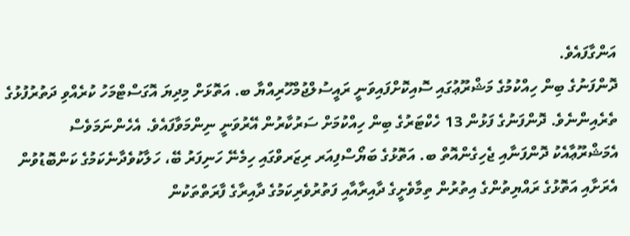އަންގާފައެވެ.
ދޮންފަނުގެ ބިން ހިއްކުމުގެ މަޝްރޫޢުގައި ސޮއިކޮށްފައިވަނީ ރައީސުލްޖުމްހޫރިއްޔާ ބ. އަތޮޅަށް މިދިޔަ އޮގަސްޓްމަހު ކުރެއްވި ދަތުރުފުޅުގެ ތެރެއިންނެވެ. ދޮންފަނުގެ ފަޅުން 13 ހެކްޓަރުގެ ބިން ހިއްކުމަށް ސަރުކާރުން އޭރުވަނީ ނިންމަވާފައެވެ. އެހެންނަމަވެސް އެމަޝްރޫޢާއެކު ދޮންފަނާއި ޖެހިގެންއޮތް ބ. އަތޮޅުގެ ބަޔޯސްފިއަރ ރިޒަރވްގައި ހިމެނޭ ހަނިފަރު ބޭ، ހަލާކުވެދާނެކަމުގެ ކަންބޮޑުވުން އެރަށާއި އަތޮޅުގެ ރައްޔިތުންގެ އިތުރުން ތިމާވެށީގެ ދާއިރާއާއި ފަތުރުވެރިކަމުގެ ދާއިރާގެ ފާރަތްތަކުން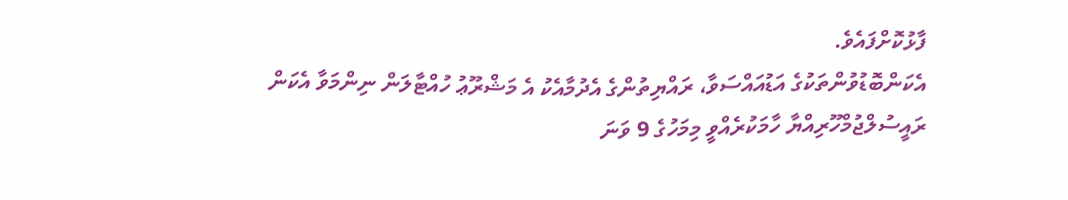ފާޅުކޮށްފައެވެ.
އެކަންބޮޑުވުންތަކުގެ އަޑުއައްސަވާ، ރައްޔިތުންގެ އެދުމާއެކު އެ މަޝްރޫޢު ހުއްޓާލަން ނިންމަވާ އެކަން ރައީސުލްޖުމްހޫރިއްޔާ ހާމަކުރެއްވީ މިމަހުގެ 9 ވަނަ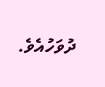ދުވަހުއެވެ.